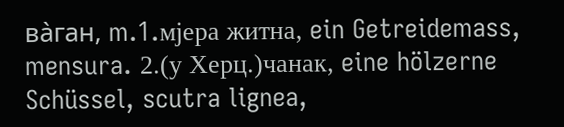ва̀ган, m.1.мјера житна, ein Getreidemass, mensura. 2.(у Херц.)чанак, eine hölzerne Schüssel, scutra lignea,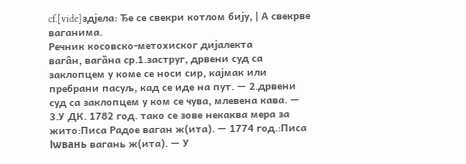cf.[vide]здјела: Ђе се свекри котлом бију, | А свекрве ваганима.
Речник косовско-метохиског дијалекта
вага̑н, вага̏на ср.1.заструг, дрвени суд са заклопцем у коме се носи сир, кајмак или пребрани пасуљ, кад се иде на пут. — 2.дрвени суд са заклопцем у ком се чува, млевена кава. — 3.У ДК. 1782 год. тако се зове некаква мера за жито:Писа Радое ваган ж(ита). — 1774 год.:Писа Іѡвань вагань ж(ита). — У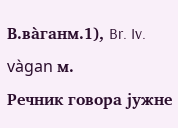В.ва̀ганм.1), Br. Iv. vàgan м.
Речник говора јужне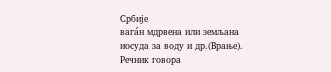Србије
вага́н мдрвена или земљана иосуда за воду и др.(Врање).
Речник говора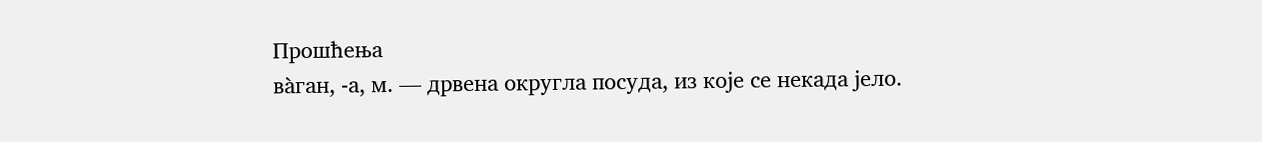Прошћења
ва̀ган, -а, м. — дрвена округла посуда, из које се некада јело.